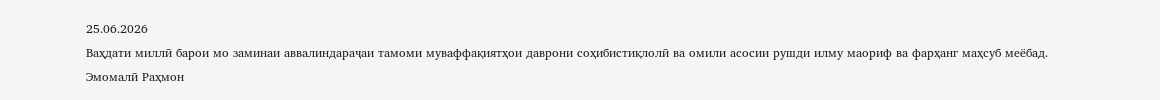25.06.2026
Ваҳдати миллӣ барои мо заминаи аввалиндараҷаи тамоми муваффақиятҳои даврони соҳибистиқлолӣ ва омили асосии рушди илму маориф ва фарҳанг маҳсуб меёбад.
Эмомалӣ Раҳмон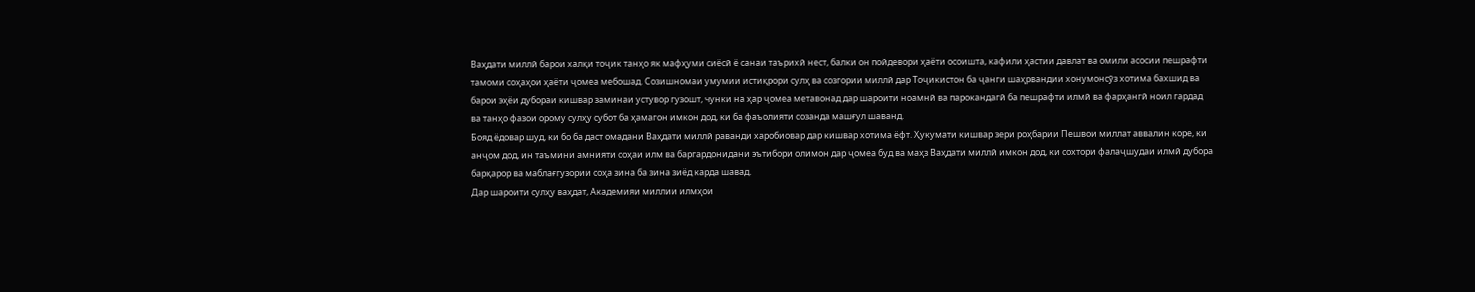Ваҳдати миллӣ барои халқи тоҷик танҳо як мафҳуми сиёсӣ ё санаи таърихӣ нест, балки он пойдевори ҳаёти осоишта, кафили ҳастии давлат ва омили асосии пешрафти тамоми соҳаҳои ҳаёти ҷомеа мебошад. Созишномаи умумии истиқрори сулҳ ва созгории миллӣ дар Тоҷикистон ба ҷанги шаҳрвандии хонумонсӯз хотима бахшид ва барои эҳёи дубораи кишвар заминаи устувор гузошт, чунки на ҳар ҷомеа метавонад дар шароити ноамнӣ ва парокандагӣ ба пешрафти илмӣ ва фарҳангӣ ноил гардад ва танҳо фазои орому сулҳу субот ба ҳамагон имкон дод, ки ба фаъолияти созанда машғул шаванд.
Бояд ёдовар шуд, ки бо ба даст омадани Ваҳдати миллӣ раванди харобиовар дар кишвар хотима ёфт. Ҳукумати кишвар зери роҳбарии Пешвои миллат аввалин коре, ки анҷом дод, ин таъмини амнияти соҳаи илм ва баргардонидани эътибори олимон дар ҷомеа буд ва маҳз Ваҳдати миллӣ имкон дод, ки сохтори фалаҷшудаи илмӣ дубора барқарор ва маблағгузории соҳа зина ба зина зиёд карда шавад.
Дар шароити сулҳу ваҳдат, Академияи миллии илмҳои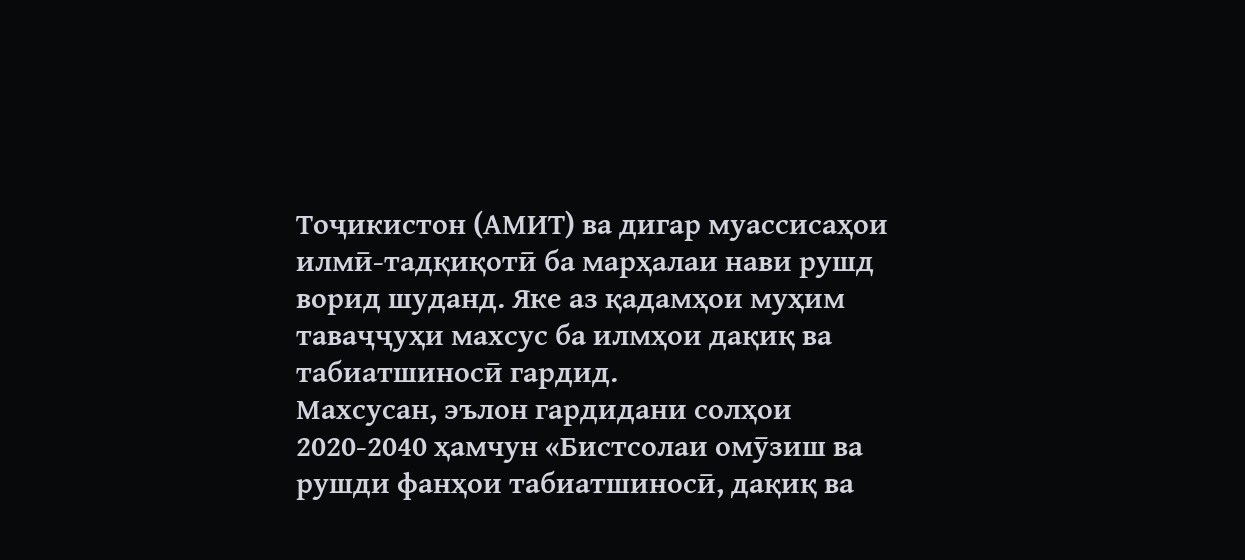Тоҷикистон (АМИТ) ва дигар муассисаҳои илмӣ-тадқиқотӣ ба марҳалаи нави рушд ворид шуданд. Яке аз қадамҳои муҳим таваҷҷуҳи махсус ба илмҳои дақиқ ва табиатшиносӣ гардид.
Махсусан, эълон гардидани солҳои 2020-2040 ҳамчун «Бистсолаи омӯзиш ва рушди фанҳои табиатшиносӣ, дақиқ ва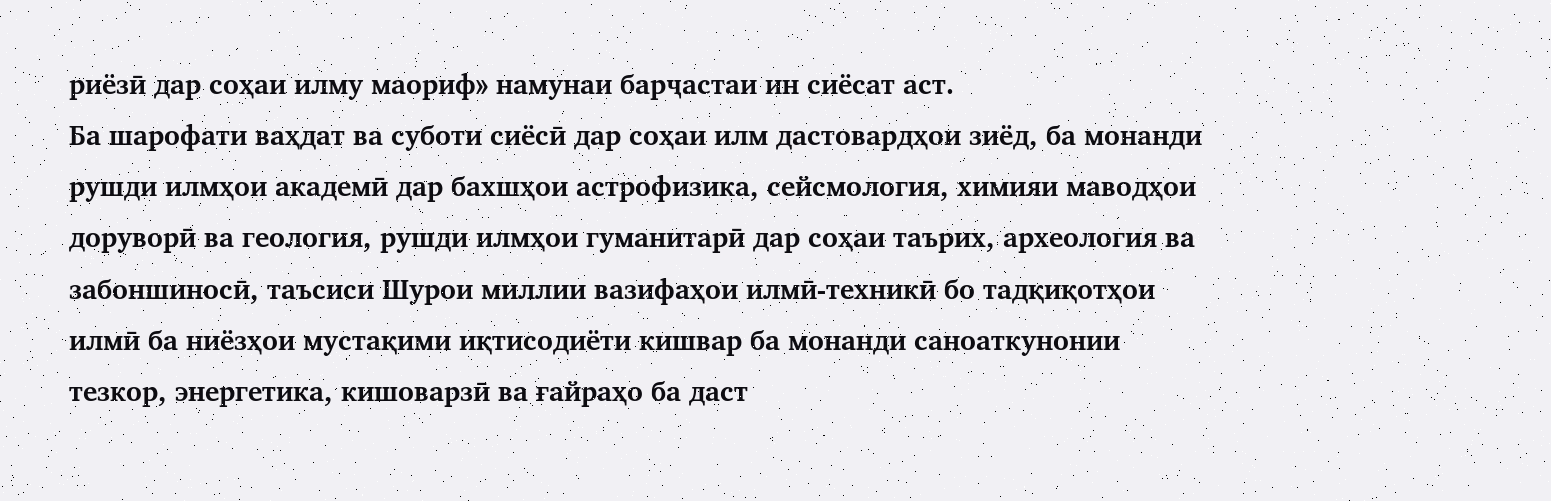риёзӣ дар соҳаи илму маориф» намунаи барҷастаи ин сиёсат аст.
Ба шарофати ваҳдат ва суботи сиёсӣ дар соҳаи илм дастовардҳои зиёд, ба монанди рушди илмҳои академӣ дар бахшҳои астрофизика, сейсмология, химияи маводҳои доруворӣ ва геология, рушди илмҳои гуманитарӣ дар соҳаи таърих, археология ва забоншиносӣ, таъсиси Шурои миллии вазифаҳои илмӣ-техникӣ бо тадқиқотҳои илмӣ ба ниёзҳои мустақими иқтисодиёти кишвар ба монанди саноаткунонии тезкор, энергетика, кишоварзӣ ва ғайраҳо ба даст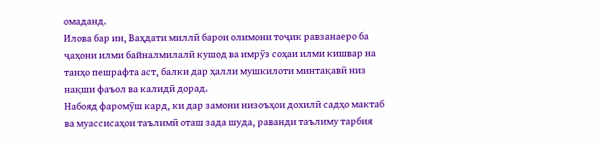омаданд.
Илова бар ин, Ваҳдати миллӣ барои олимони тоҷик равзанаеро ба ҷаҳони илми байналмилалӣ кушод ва имрӯз соҳаи илми кишвар на танҳо пешрафта аст, балки дар ҳалли мушкилоти минтақавӣ низ нақши фаъол ва калидӣ дорад.
Набояд фаромӯш кард, ки дар замони низоъҳои дохилӣ садҳо мактаб ва муассисаҳои таълимӣ оташ зада шуда, раванди таълиму тарбия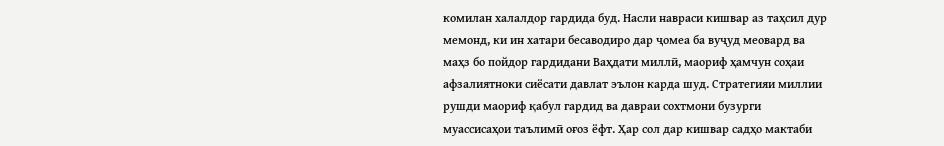комилан халалдор гардида буд. Насли навраси кишвар аз таҳсил дур мемонд, ки ин хатари бесаводиро дар ҷомеа ба вуҷуд меовард ва маҳз бо пойдор гардидани Ваҳдати миллӣ, маориф ҳамчун соҳаи афзалиятноки сиёсати давлат эълон карда шуд. Стратегияи миллии рушди маориф қабул гардид ва давраи сохтмони бузурги муассисаҳои таълимӣ оғоз ёфт. Ҳар сол дар кишвар садҳо мактаби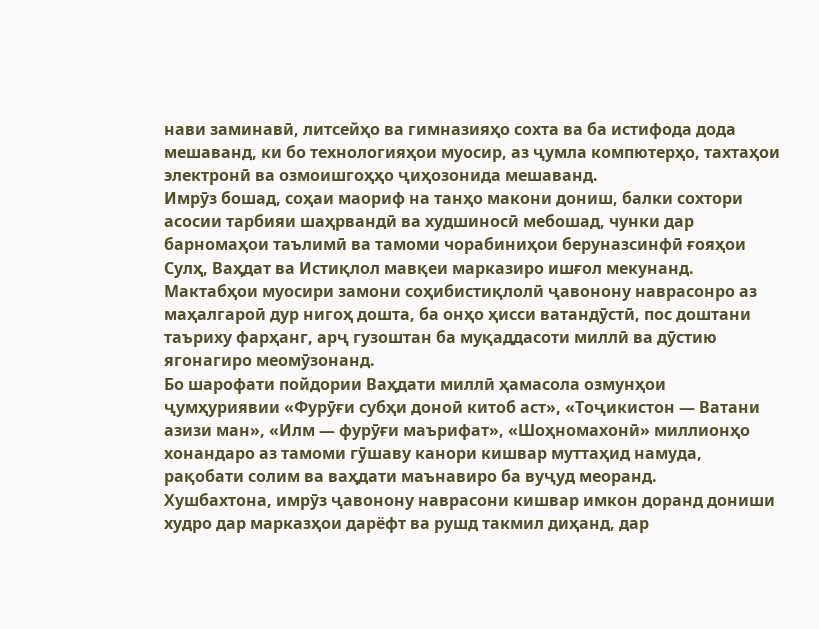нави заминавӣ, литсейҳо ва гимназияҳо сохта ва ба истифода дода мешаванд, ки бо технологияҳои муосир, аз ҷумла компютерҳо, тахтаҳои электронӣ ва озмоишгоҳҳо ҷиҳозонида мешаванд.
Имрӯз бошад, соҳаи маориф на танҳо макони дониш, балки сохтори асосии тарбияи шаҳрвандӣ ва худшиносӣ мебошад, чунки дар барномаҳои таълимӣ ва тамоми чорабиниҳои беруназсинфӣ ғояҳои Сулҳ, Ваҳдат ва Истиқлол мавқеи марказиро ишғол мекунанд.
Мактабҳои муосири замони соҳибистиқлолӣ ҷавонону наврасонро аз маҳалгароӣ дур нигоҳ дошта, ба онҳо ҳисси ватандӯстӣ, пос доштани таъриху фарҳанг, арҷ гузоштан ба муқаддасоти миллӣ ва дӯстию ягонагиро меомӯзонанд.
Бо шарофати пойдории Ваҳдати миллӣ ҳамасола озмунҳои ҷумҳуриявии «Фурӯғи субҳи доноӣ китоб аст», «Тоҷикистон — Ватани азизи ман», «Илм — фурӯғи маърифат», «Шоҳномахонӣ» миллионҳо хонандаро аз тамоми гӯшаву канори кишвар муттаҳид намуда, рақобати солим ва ваҳдати маънавиро ба вуҷуд меоранд.
Хушбахтона, имрӯз ҷавонону наврасони кишвар имкон доранд дониши худро дар марказҳои дарёфт ва рушд такмил диҳанд, дар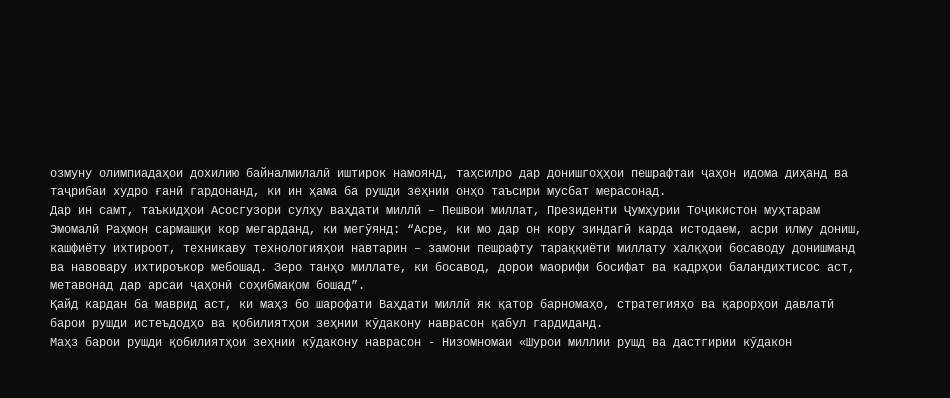озмуну олимпиадаҳои дохилию байналмилалӣ иштирок намоянд, таҳсилро дар донишгоҳҳои пешрафтаи ҷаҳон идома диҳанд ва таҷрибаи худро ғанӣ гардонанд, ки ин ҳама ба рушди зеҳнии онҳо таъсири мусбат мерасонад.
Дар ин самт, таъкидҳои Асосгузори сулҳу ваҳдати миллӣ – Пешвои миллат, Президенти Ҷумҳурии Тоҷикистон муҳтарам Эмомалӣ Раҳмон сармашқи кор мегарданд, ки мегӯянд: “Асре, ки мо дар он кору зиндагӣ карда истодаем, асри илму дониш, кашфиёту ихтироот, техникаву технологияҳои навтарин – замони пешрафту тараққиёти миллату халқҳои босаводу донишманд ва навовару ихтироъкор мебошад. Зеро танҳо миллате, ки босавод, дорои маорифи босифат ва кадрҳои баландихтисос аст, метавонад дар арсаи ҷаҳонӣ соҳибмақом бошад”.
Қайд кардан ба маврид аст, ки маҳз бо шарофати Ваҳдати миллӣ як қатор барномаҳо, стратегияҳо ва қарорҳои давлатӣ барои рушди истеъдодҳо ва қобилиятҳои зеҳнии кӯдакону наврасон қабул гардиданд.
Маҳз барои рушди қобилиятҳои зеҳнии кӯдакону наврасон - Низомномаи «Шурои миллии рушд ва дастгирии кӯдакон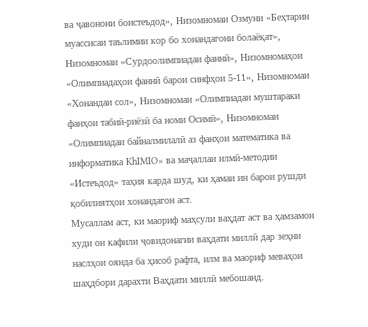ва ҷавонони боистеъдод», Низомномаи Озмуни «Беҳтарин муассисаи таълимии кор бо хонандагони болаёқат», Низомномаи «Сурдоолимпиадаи фаннӣ», Низомномаҳои «Олимпиадаҳои фаннӣ барои синфҳои 5-11», Низомномаи «Хонандаи сол», Низомномаи «Олимпиадаи муштараки фанҳои табиӣ-риёзӣ ба номи Осимӣ», Низомномаи «Олимпиадаи байналмилалӣ аз фанҳои математика ва информатика KhIMIO» ва маҷаллаи илмӣ-методии «Истеъдод» таҳия карда шуд, ки ҳамаи ин барои рушди қобилиятҳои хонандагон аст.
Мусаллам аст, ки маориф маҳсули ваҳдат аст ва ҳамзамон худи он кафили ҷовидонагии ваҳдати миллӣ дар зеҳни наслҳои оянда ба ҳисоб рафта, илм ва маориф меваҳои шаҳдбори дарахти Ваҳдати миллӣ мебошанд.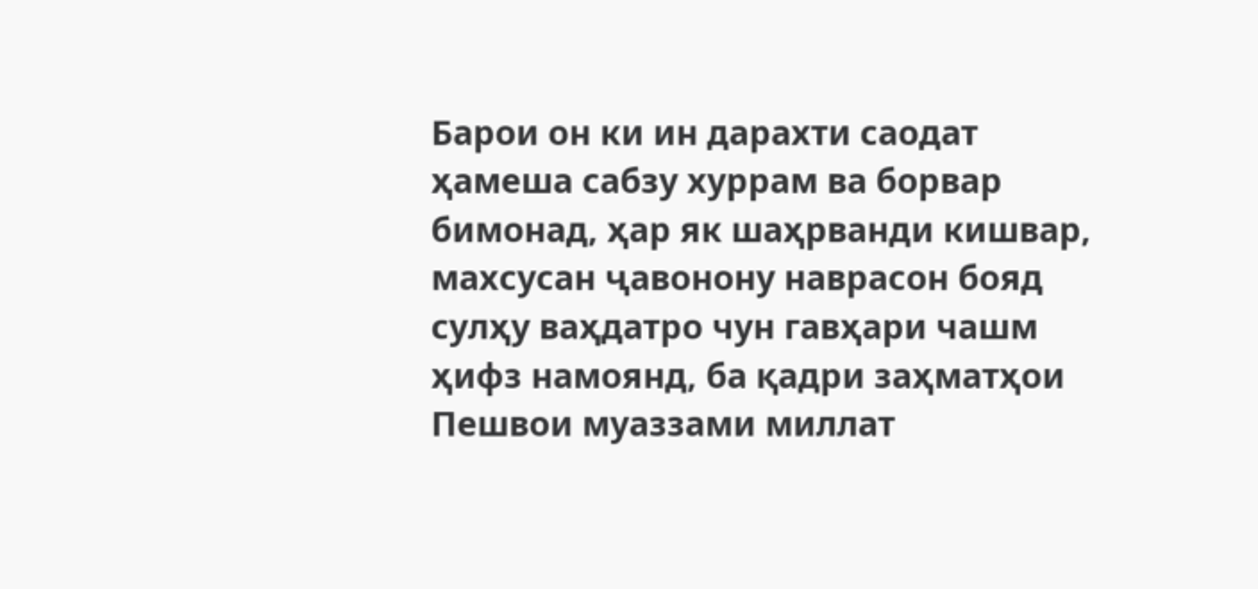Барои он ки ин дарахти саодат ҳамеша сабзу хуррам ва борвар бимонад, ҳар як шаҳрванди кишвар, махсусан ҷавонону наврасон бояд сулҳу ваҳдатро чун гавҳари чашм ҳифз намоянд, ба қадри заҳматҳои Пешвои муаззами миллат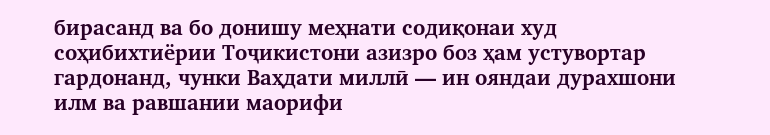бирасанд ва бо донишу меҳнати содиқонаи худ соҳибихтиёрии Тоҷикистони азизро боз ҳам устувортар гардонанд, чунки Ваҳдати миллӣ — ин ояндаи дурахшони илм ва равшании маорифи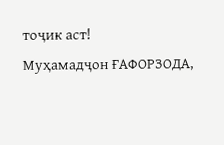тоҷик аст!
Муҳамадҷон ҒАФОРЗОДА,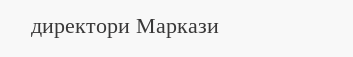директори Маркази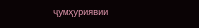ҷумҳуриявии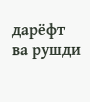дарёфт ва рушди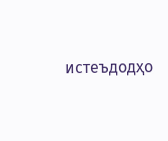истеъдодҳо